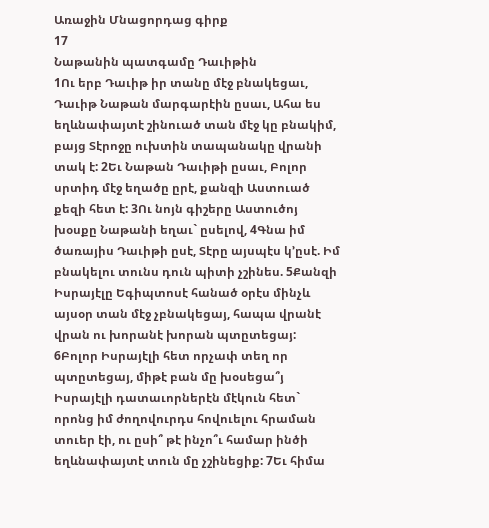Առաջին Մնացորդաց գիրք
17
Նաթանին պատգամը Դաւիթին
1Ու երբ Դաւիթ իր տանը մէջ բնակեցաւ, Դաւիթ Նաթան մարգարէին ըսաւ, Ահա ես եղևնափայտէ շինուած տան մէջ կը բնակիմ, բայց Տէրոջը ուխտին տապանակը վրանի տակ է: 2Եւ Նաթան Դաւիթի ըսաւ, Բոլոր սրտիդ մէջ եղածը ըրէ, քանզի Աստուած քեզի հետ է: 3Ու նոյն գիշերը Աստուծոյ խօսքը Նաթանի եղաւ` ըսելով, 4Գնա իմ ծառայիս Դաւիթի ըսէ, Տէրը այսպէս կ’ըսէ. Իմ բնակելու տունս դուն պիտի չշինես. 5Քանզի Իսրայէլը Եգիպտոսէ հանած օրէս մինչև այսօր տան մէջ չբնակեցայ, հապա վրանէ վրան ու խորանէ խորան պտըտեցայ: 6Բոլոր Իսրայէլի հետ որչափ տեղ որ պտըտեցայ, միթէ բան մը խօսեցա՞յ Իսրայէլի դատաւորներէն մէկուն հետ` որոնց իմ ժողովուրդս հովուելու հրաման տուեր էի, ու ըսի՞ թէ ինչո՞ւ համար ինծի եղևնափայտէ տուն մը չշինեցիք: 7Եւ հիմա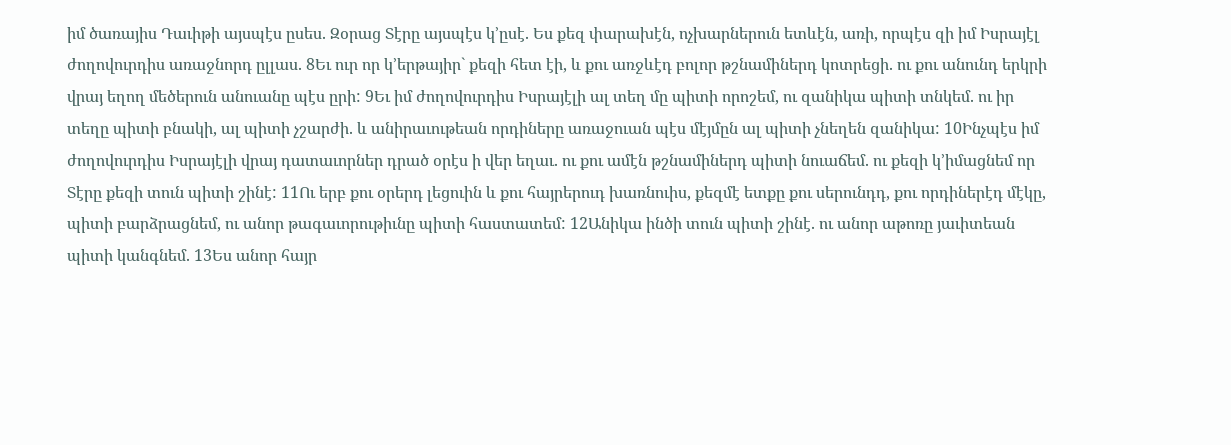իմ ծառայիս Դաւիթի այսպէս ըսես. Զօրաց Տէրը այսպէս կ’ըսէ. Ես քեզ փարախէն, ոչխարներուն ետևէն, առի, որպէս զի իմ Իսրայէլ ժողովուրդիս առաջնորդ ըլլաս. 8Եւ ուր որ կ’երթայիր` քեզի հետ էի, և քու առջևէդ բոլոր թշնամիներդ կոտրեցի. ու քու անունդ երկրի վրայ եղող մեծերուն անուանը պէս ըրի: 9Եւ իմ ժողովուրդիս Իսրայէլի ալ տեղ մը պիտի որոշեմ, ու զանիկա պիտի տնկեմ. ու իր տեղը պիտի բնակի, ալ պիտի չշարժի. և անիրաւութեան որդիները առաջուան պէս մէյմըն ալ պիտի չնեղեն զանիկա: 10Ինչպէս իմ ժողովուրդիս Իսրայէլի վրայ դատաւորներ դրած օրէս ի վեր եղաւ. ու քու ամէն թշնամիներդ պիտի նուաճեմ. ու քեզի կ’իմացնեմ որ Տէրը քեզի տուն պիտի շինէ: 11Ու երբ քու օրերդ լեցուին և քու հայրերուդ խառնուիս, քեզմէ ետքը քու սերունդդ, քու որդիներէդ մէկը, պիտի բարձրացնեմ, ու անոր թագաւորութիւնը պիտի հաստատեմ: 12Անիկա ինծի տուն պիտի շինէ. ու անոր աթոռը յաւիտեան պիտի կանգնեմ. 13Ես անոր հայր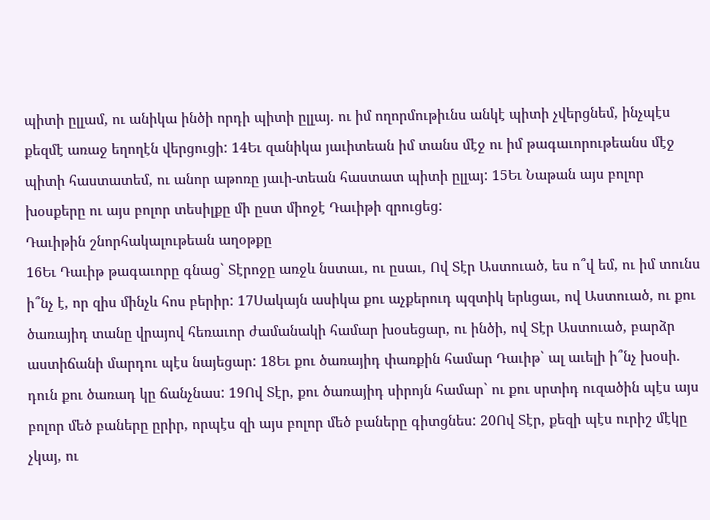պիտի ըլլամ, ու անիկա ինծի որդի պիտի ըլլայ. ու իմ ողորմութիւնս անկէ պիտի չվերցնեմ, ինչպէս քեզմէ առաջ եղողէն վերցուցի: 14Եւ զանիկա յաւիտեան իմ տանս մէջ ու իմ թագաւորութեանս մէջ պիտի հաստատեմ, ու անոր աթոռը յաւի-տեան հաստատ պիտի ըլլայ: 15Եւ Նաթան այս բոլոր խօսքերը ու այս բոլոր տեսիլքը մի ըստ միոջէ Դաւիթի զրուցեց:
Դաւիթին շնորհակալութեան աղօթքը
16Եւ Դաւիթ թագաւորը գնաց` Տէրոջը առջև նստաւ, ու ըսաւ, Ով Տէր Աստուած, ես ո՞վ եմ, ու իմ տունս ի՞նչ է, որ զիս մինչև հոս բերիր: 17Սակայն ասիկա քու աչքերուդ պզտիկ երևցաւ, ով Աստուած, ու քու ծառայիդ տանը վրայով հեռաւոր ժամանակի համար խօսեցար, ու ինծի, ով Տէր Աստուած, բարձր աստիճանի մարդու պէս նայեցար: 18Եւ քու ծառայիդ փառքին համար Դաւիթ` ալ աւելի ի՞նչ խօսի. դուն քու ծառադ կը ճանչնաս: 19Ով Տէր, քու ծառայիդ սիրոյն համար` ու քու սրտիդ ուզածին պէս այս բոլոր մեծ բաները ըրիր, որպէս զի այս բոլոր մեծ բաները գիտցնես: 20Ով Տէր, քեզի պէս ուրիշ մէկը չկայ, ու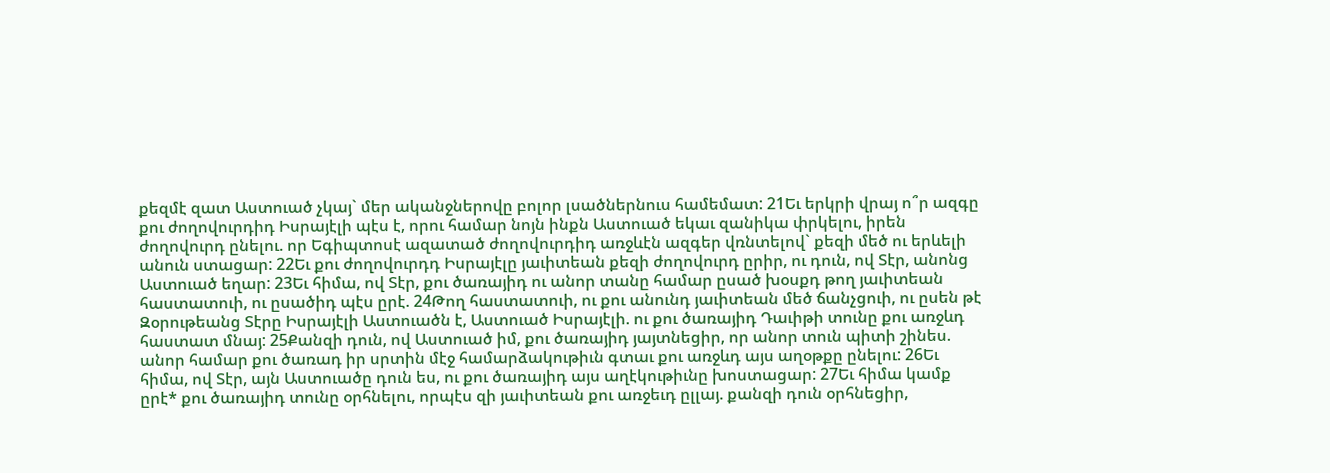քեզմէ զատ Աստուած չկայ` մեր ականջներովը բոլոր լսածներնուս համեմատ: 21Եւ երկրի վրայ ո՞ր ազգը քու ժողովուրդիդ Իսրայէլի պէս է, որու համար նոյն ինքն Աստուած եկաւ զանիկա փրկելու, իրեն ժողովուրդ ընելու. որ Եգիպտոսէ ազատած ժողովուրդիդ առջևէն ազգեր վռնտելով` քեզի մեծ ու երևելի անուն ստացար: 22Եւ քու ժողովուրդդ Իսրայէլը յաւիտեան քեզի ժողովուրդ ըրիր, ու դուն, ով Տէր, անոնց Աստուած եղար: 23Եւ հիմա, ով Տէր, քու ծառայիդ ու անոր տանը համար ըսած խօսքդ թող յաւիտեան հաստատուի, ու ըսածիդ պէս ըրէ. 24Թող հաստատուի, ու քու անունդ յաւիտեան մեծ ճանչցուի, ու ըսեն թէ Զօրութեանց Տէրը Իսրայէլի Աստուածն է, Աստուած Իսրայէլի. ու քու ծառայիդ Դաւիթի տունը քու առջևդ հաստատ մնայ: 25Քանզի դուն, ով Աստուած իմ, քու ծառայիդ յայտնեցիր, որ անոր տուն պիտի շինես. անոր համար քու ծառադ իր սրտին մէջ համարձակութիւն գտաւ քու առջևդ այս աղօթքը ընելու: 26Եւ հիմա, ով Տէր, այն Աստուածը դուն ես, ու քու ծառայիդ այս աղէկութիւնը խոստացար: 27Եւ հիմա կամք ըրէ* քու ծառայիդ տունը օրհնելու, որպէս զի յաւիտեան քու առջեւդ ըլլայ. քանզի դուն օրհնեցիր,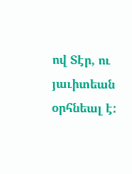ով Տէր, ու յաւիտեան օրհնեալ է: